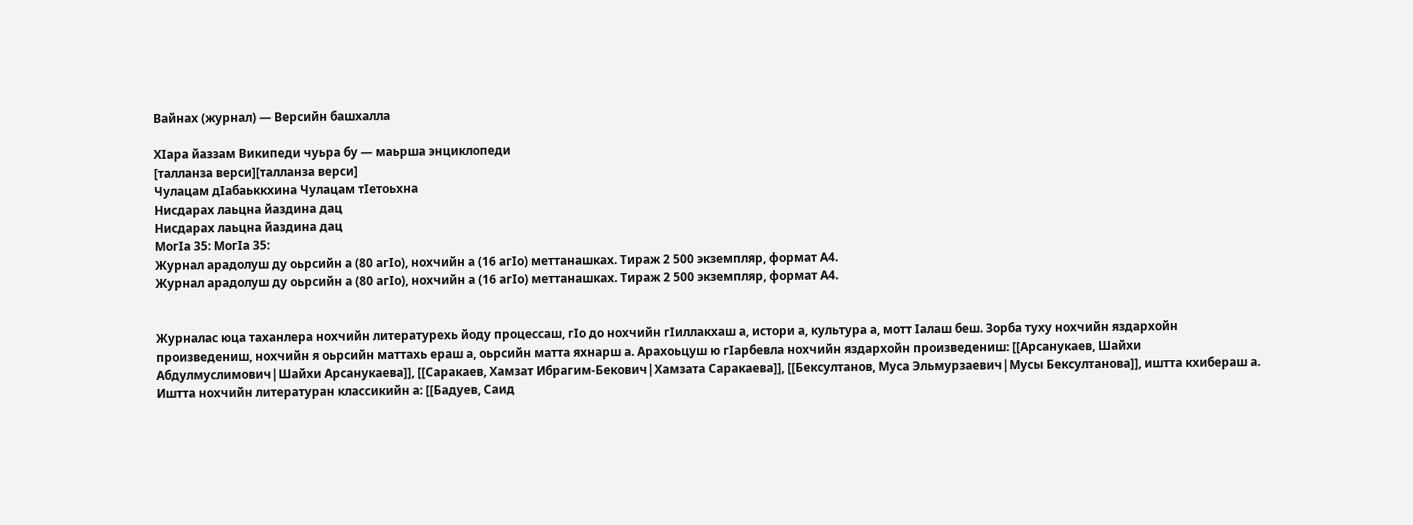Вайнах (журнал) — Версийн башхалла

ХӀара йаззам Википеди чуьра бу — маьрша энциклопеди
[талланза верси][талланза верси]
Чулацам дӀабаьккхина Чулацам тӀетоьхна
Нисдарах лаьцна йаздина дац
Нисдарах лаьцна йаздина дац
МогӀа 35: МогӀа 35:
Журнал арадолуш ду оьрсийн а (80 агӀо), нохчийн а (16 агӀо) меттанашках. Тираж 2 500 экземпляр, формат А4.
Журнал арадолуш ду оьрсийн а (80 агӀо), нохчийн а (16 агӀо) меттанашках. Тираж 2 500 экземпляр, формат А4.


Журналас юца таханлера нохчийн литературехь йоду процессаш, гӀо до нохчийн гӀиллакхаш а, истори а, культура а, мотт Ӏалаш беш. Зорба туху нохчийн яздархойн произведениш, нохчийн я оьрсийн маттахь ераш а, оьрсийн матта яхнарш а. Арахоьцуш ю гӀарбевла нохчийн яздархойн произведениш: [[Арсанукаев, Шайхи Абдулмуслимович|Шайхи Арсанукаева]], [[Саракаев, Хамзат Ибрагим-Бекович|Хамзата Саракаева]], [[Бексултанов, Муса Эльмурзаевич|Мусы Бексултанова]], иштта кхибераш а. Иштта нохчийн литературан классикийн а: [[Бадуев, Саид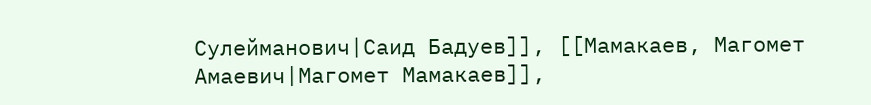Сулейманович|Саид Бадуев]], [[Мамакаев, Магомет Амаевич|Магомет Мамакаев]],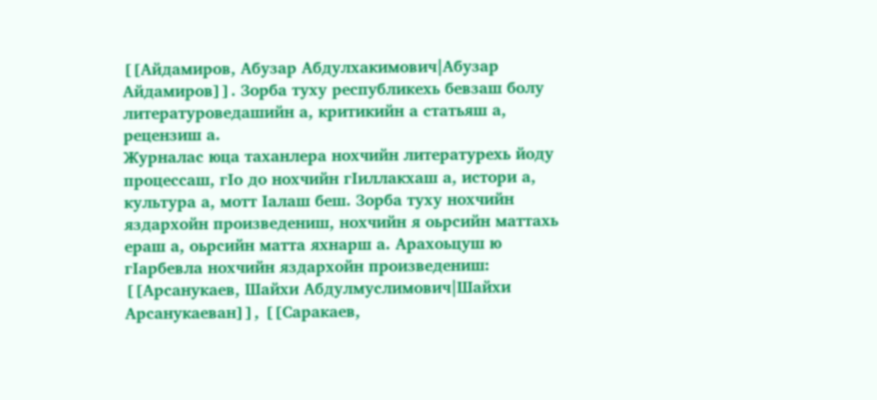[[Айдамиров, Абузар Абдулхакимович|Абузар Айдамиров]]. Зорба туху республикехь бевзаш болу литературоведашийн а, критикийн а статьяш а, рецензиш а.
Журналас юца таханлера нохчийн литературехь йоду процессаш, гӀо до нохчийн гӀиллакхаш а, истори а, культура а, мотт Ӏалаш беш. Зорба туху нохчийн яздархойн произведениш, нохчийн я оьрсийн маттахь ераш а, оьрсийн матта яхнарш а. Арахоьцуш ю гӀарбевла нохчийн яздархойн произведениш: [[Арсанукаев, Шайхи Абдулмуслимович|Шайхи Арсанукаеван]], [[Саракаев,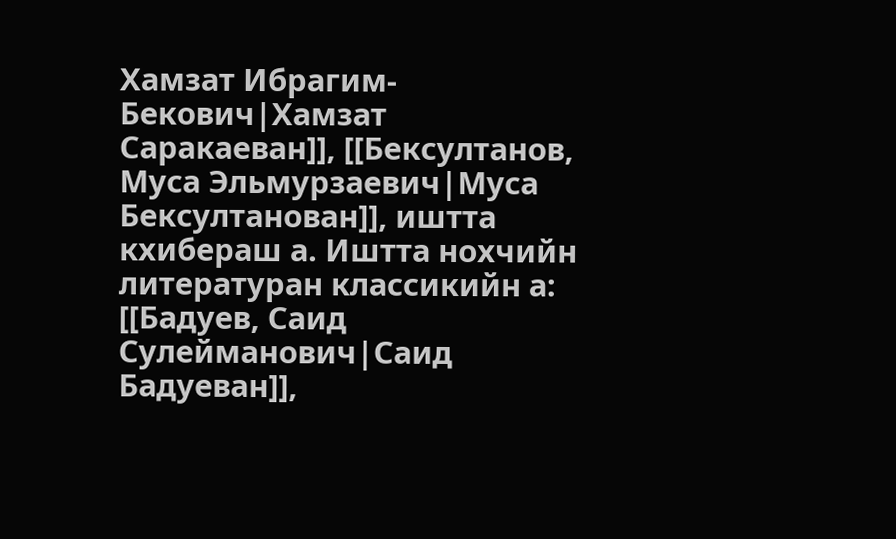Хамзат Ибрагим-Бекович|Хамзат Саракаеван]], [[Бексултанов, Муса Эльмурзаевич|Муса Бексултанован]], иштта кхибераш а. Иштта нохчийн литературан классикийн а: [[Бадуев, Саид Сулейманович|Саид Бадуеван]],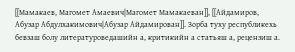[[Мамакаев, Магомет Амаевич|Магомет Мамакаеван]], [[Айдамиров, Абузар Абдулхакимович|Абузар Айдамирован]]. Зорба туху республикехь бевзаш болу литературоведашийн а, критикийн а статьяш а, рецензиш а.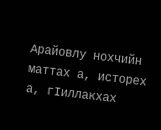Арайовлу нохчийн маттах а, исторех а, гӀиллакхах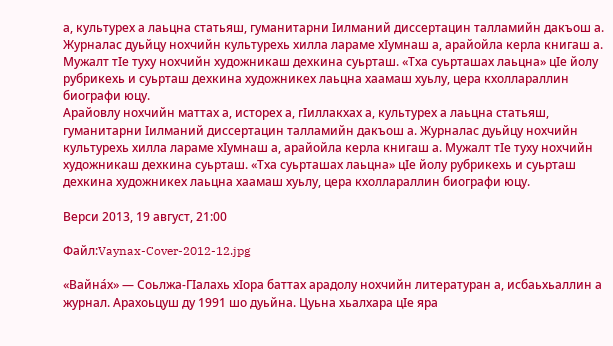а, культурех а лаьцна статьяш, гуманитарни Ӏилманий диссертацин талламийн дакъош а. Журналас дуьйцу нохчийн культурехь хилла лараме хӀумнаш а, арайойла керла книгаш а. Мужалт тӀе туху нохчийн художникаш дехкина суьрташ. «Тха суьрташах лаьцна» цӀе йолу рубрикехь и суьрташ дехкина художникех лаьцна хаамаш хуьлу, цера кхоллараллин биографи юцу.
Арайовлу нохчийн маттах а, исторех а, гӀиллакхах а, культурех а лаьцна статьяш, гуманитарни Ӏилманий диссертацин талламийн дакъош а. Журналас дуьйцу нохчийн культурехь хилла лараме хӀумнаш а, арайойла керла книгаш а. Мужалт тӀе туху нохчийн художникаш дехкина суьрташ. «Тха суьрташах лаьцна» цӀе йолу рубрикехь и суьрташ дехкина художникех лаьцна хаамаш хуьлу, цера кхоллараллин биографи юцу.

Верси 2013, 19 август, 21:00

Файл:Vaynax-Cover-2012-12.jpg

«Вайна́х» — Соьлжа-ГӀалахь хӀора баттах арадолу нохчийн литературан а, исбаьхьаллин а журнал. Арахоьцуш ду 1991 шо дуьйна. Цуьна хьалхара цӀе яра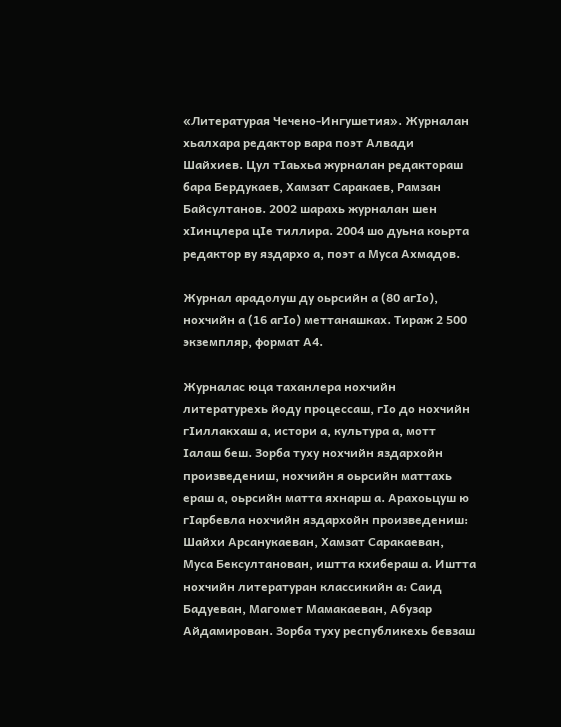«Литературая Чечено-Ингушетия». Журналан хьалхара редактор вара поэт Алвади Шайхиев. Цул тӀаьхьа журналан редактораш бара Бердукаев, Хамзат Саракаев, Рамзан Байсултанов. 2002 шарахь журналан шен хӀинцлера цӀе тиллира. 2004 шо дуьна коьрта редактор ву яздархо а, поэт а Муса Ахмадов.

Журнал арадолуш ду оьрсийн а (80 агӀо), нохчийн а (16 агӀо) меттанашках. Тираж 2 500 экземпляр, формат А4.

Журналас юца таханлера нохчийн литературехь йоду процессаш, гӀо до нохчийн гӀиллакхаш а, истори а, культура а, мотт Ӏалаш беш. Зорба туху нохчийн яздархойн произведениш, нохчийн я оьрсийн маттахь ераш а, оьрсийн матта яхнарш а. Арахоьцуш ю гӀарбевла нохчийн яздархойн произведениш: Шайхи Арсанукаеван, Хамзат Саракаеван, Муса Бексултанован, иштта кхибераш а. Иштта нохчийн литературан классикийн а: Саид Бадуеван, Магомет Мамакаеван, Абузар Айдамирован. Зорба туху республикехь бевзаш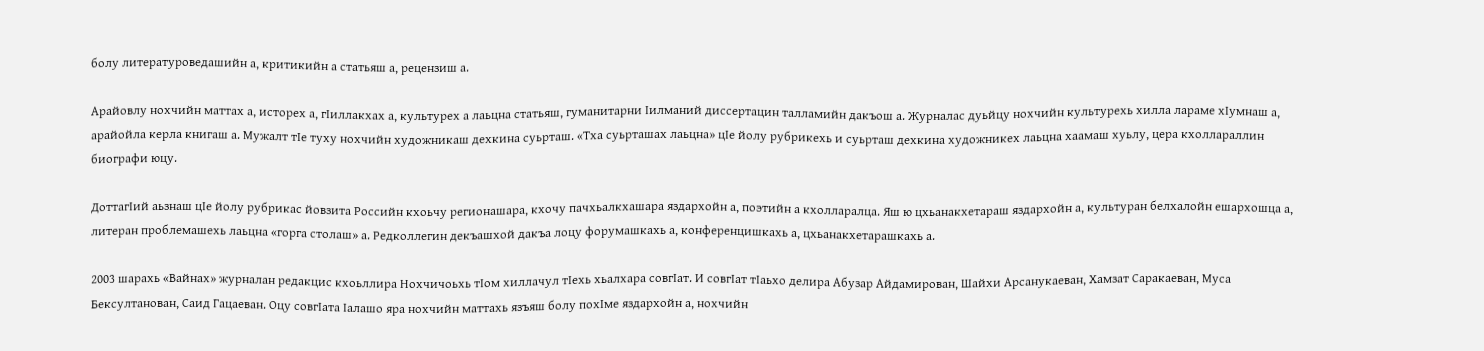болу литературоведашийн а, критикийн а статьяш а, рецензиш а.

Арайовлу нохчийн маттах а, исторех а, гӀиллакхах а, культурех а лаьцна статьяш, гуманитарни Ӏилманий диссертацин талламийн дакъош а. Журналас дуьйцу нохчийн культурехь хилла лараме хӀумнаш а, арайойла керла книгаш а. Мужалт тӀе туху нохчийн художникаш дехкина суьрташ. «Тха суьрташах лаьцна» цӀе йолу рубрикехь и суьрташ дехкина художникех лаьцна хаамаш хуьлу, цера кхоллараллин биографи юцу.

ДоттагӀий аьзнаш цӀе йолу рубрикас йовзита Российн кхоьчу регионашара, кхочу пачхьалкхашара яздархойн а, поэтийн а кхолларалца. Яш ю цхьанакхетараш яздархойн а, культуран белхалойн ешархошца а, литеран проблемашехь лаьцна «горга столаш» а. Редколлегин декъашхой дакъа лоцу форумашкахь а, конференцишкахь а, цхьанакхетарашкахь а.

2003 шарахь «Вайнах» журналан редакцис кхоьллира Нохчичоьхь тӀом хиллачул тӀехь хьалхара совгӀат. И совгӀат тӀаьхо делира Абузар Айдамирован, Шайхи Арсанукаеван, Хамзат Саракаеван, Муса Бексултанован, Саид Гацаеван. Оцу совгӀата Ӏалашо яра нохчийн маттахь язъяш болу похӀме яздархойн а, нохчийн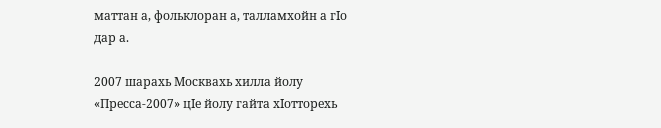маттан а, фольклоран а, талламхойн а гӀо дар а.

2007 шарахь Москвахь хилла йолу «Пресса-2007» цӀе йолу гайта хӀотторехь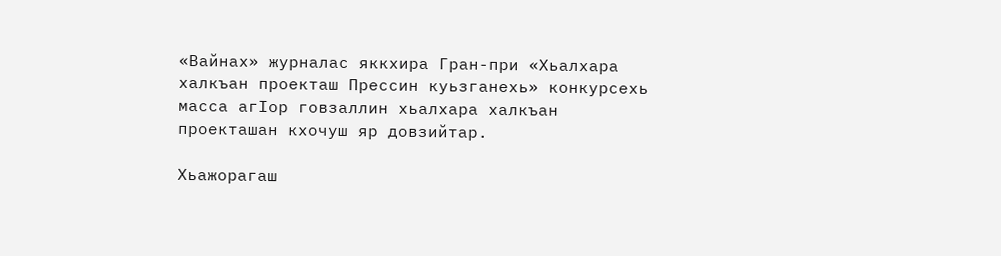«Вайнах» журналас яккхира Гран-при «Хьалхара халкъан проекташ Прессин куьзганехь» конкурсехь масса агӀор говзаллин хьалхара халкъан проекташан кхочуш яр довзийтар.

Хьажорагаш